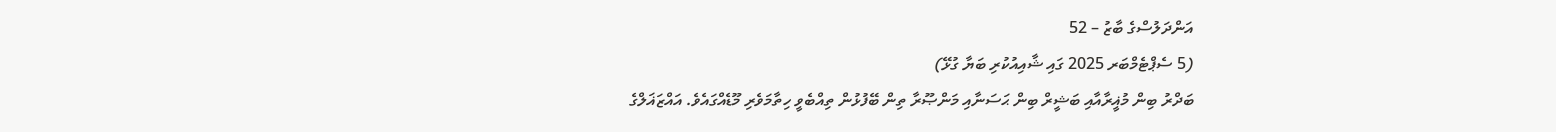އަންދަލުސްގެ ބާޒު – 52
(5 ސެޕްޓެމްބަރ 2025 ގައި ޝާއިއުކުރި ބަޔާ ގުޅޭ)
ބަދްރު ބިން މުޣީރާއާއި ބަޝީރް ބިން ޙަސަނާއި މަންޞޫރާ ތިން ބޭފުޅުން ތިއްބެވީ ހިތާމަވެރި މޫޑެއްގައެވެ. އައްޒަޣަލްގެ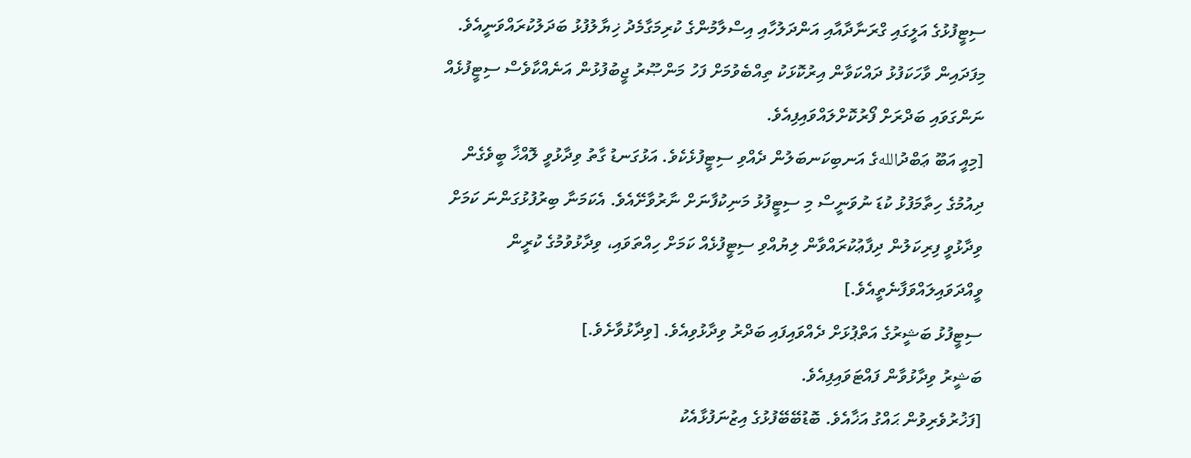ސިޓީފުޅުގެ އަލީގައި ގްރަނާދާއާއި އަންދަލުހާއި އިސްލާމުންގެ ކުރިމަގާމެދު ޚިޔާލުފުޅު ބަދަލުކުރައްވަނީއެވެ. މިފަދައިން ވާހަކަފުޅު ދައްކަވާން އިރުކޮޅަކު ތިއްބެވުމަށް ފަހު މަންޞޫރު ޖީބުފުޅުން އަނެއްކާވެސް ސިޓީފުޅެއް ނަންގަވައި ބަދްރަށް ފޯރުކޮށްލައްވައިފިއެވެ.
[މިއީ އަބޫ ޢަބްދުاللهގެ އަނބިކަނބަލުން ދެއްވި ސިޓީފުޅެކެވެ. އަޅުގަނޑު ގާތު ވިދާޅުވީ ލޮއްޚާ ބީވެގެން ދިއުމުގެ ހިތާމަފުޅު ކުޑަ ނުވަނީސް މި ސިޓީފުޅު މަނިކުފާނަށް ނާރުވާށޭއެވެ. އެކަމަނާ ބިރުފުޅުގަންނަ ކަމަށް ވިދާޅުވީ ފިރިކަލުން ދިފާޢުކުރައްވާން ލިޔުއްވި ސިޓީފުޅެއް ކަމަށް ހިއްތަވައި، ވިދާޅުވުމުގެ ކުރީން ވީއްދަވައިލައްވަފާނެތީއެވެ.]
ސިޓީފުޅު ބަޝީރުގެ އަތްޕުޅަށް ދެއްވައިފައި ބަދްރު ވިދާޅުވިއެވެ. [ވިދާޅުވާށެވެ.]
ބަޝީރު ވިދާޅުވާން ފައްޓަވައިފިއެވެ.
[ފަޚުރުވެރިވުން ޙައްގު އަޚާއެވެ. ބޮޑުބޭބޭފުޅުގެ އިޒުނަފުޅާއެކު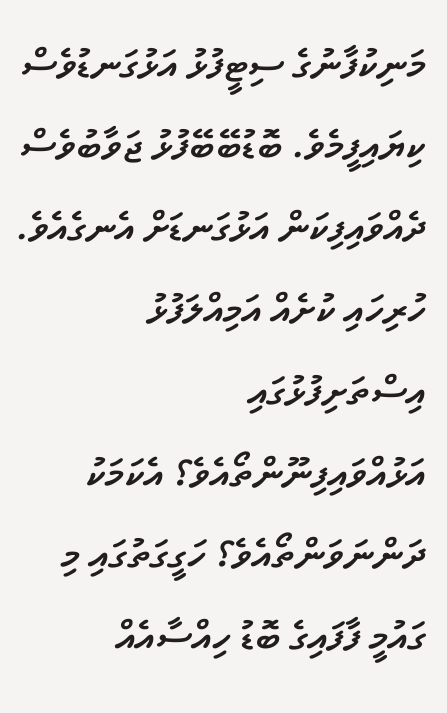މަނިކުފާނުގެ ސިޓީފުޅު އަޅުގަނޑުވެސް ކިޔައިފީމެވެ. ބޮޑުބޭބޭފުޅު ޖަވާބުވެސް ދެއްވައިފިކަން އަޅުގަނޑަށް އެނގެއެވެ. ހުރިހައި ކުށެއް އަމިއްލަފުޅު އިސްތަށިފުޅުގައި އަޅުއްވައިފިނޫންތޯއެވެ؟ އެކަމަކު ދަންނަވަންތޯއެވެ؟ ހަގީގަތުގައި މި ގައުމީ ފާފައިގެ ބޮޑު ހިއްސާއެއް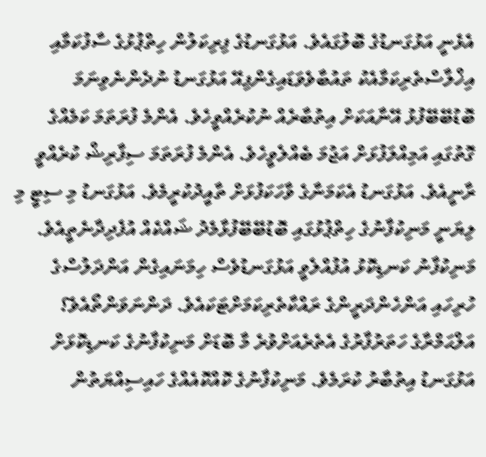އެޅެނީ އަޅުގަނޑުގެ ބޮލުގައެވެ. އަޅުގަނޑުގެ ފިރިކަލުން ހިތްޕުޅުގެ ސާފުކަމާއި އިޚްލާސްތެރިކަމާއެކު ތައުބާވެވަޑައިގެންފިއޭ އަޅުގަނޑު ނުދެންނެވިނަމަ ބޮޑުބޭބޭފުޅު އޭނާއަކަށް އިތުބާރެއް ނުކުރެއްވީހެވެ. އެންމެ ފުރަތަމަ ކަމެއްގެ ގޮތުގައި އަމިއްލަފުޅަށް އަޖުމަ ބެއްލެވީހެވެ. އެންމެ ފުރަތަމަ ސިފާރިޝް ކުރެއްވީ ރާނީއެވެ. އަޅުގަނޑު އެކަމަނާގެ ވާހަކަފުޅަށް ތާއީދުކުރީމެވެ. އަޅުގަނޑު މި ސިޓީ މި ލިޔަނީ މަނިކުފާނުގެ ހިތްޕުޅުގައި ބޮޑުބޭބޭފުޅާމެދު ޝައްކެއް އުފެދިދާނެތީއެވެ.
މަނިކުފާނު ކަނޑިކޮޅު އުފުއްލެވީ އަޅުގަނޑުވެސް ހިމަނައިގެން އަންދަލުސްގެ ހުރިހައި އަންހެންދަރީންގެ ރައްކާތެރިކަމަށްޓަކައެވެ. ދަންނަވަންތޯއެވެ؟ އަލްޙަމްރާގެ ހަތަރުފާރުގެ އެތެރެއަށްވުރެ މާ ބޮޑަށް މަނިކުފާނުގެ ކަނޑިކޮޅަށް އަޅުގަނޑު އިތުބާރު ކުރަމެވެ. މަނިކުފާނުގެ ކޮއްކޮއެއްގެ ހައިސިއްޔަތުން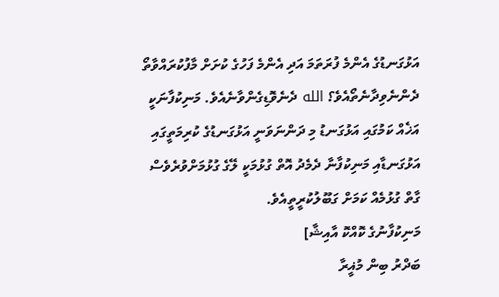އަޅުގަނޑުގެ އެންމެ ފުރަތަމަ އަދި އެންމެ ފަހުގެ ކުށަށް މާފުކުރައްވާތޯ ދެންނެވިދާނެތޯއެވެ؟ الله ދެނެވޮޑިގެންވާނެއެވެ. މަނިކުފާނަކީ އަޚެއް ކަމުގައި އަޅުގަނޑު މި ދަންނަވަނީ އަޅުގަނޑުގެ ކުރިމަތީގައި އަޅުގަނޑާއި މަނިކުފާނާ ދެމެދު އޮތް ގުޅުމަކީ ލޭގެ ގުޅުމަށްވުރެވެސް ގާތް ގުޅުމެއް ކަމަށް ގަބޫލުކުރީތީއެވެ.
މަނިކުފާނުގެ ކޮއްކޮ އާއިޝާ]
ބަދްރު ބިން މުޣީރާ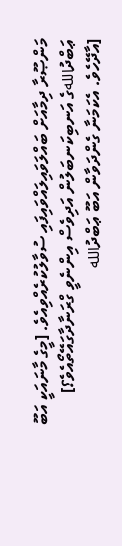މަންޞޫރާ ދިމާއަށް ބައްލަވައިލައްވައިފައި ސުވާލުކުރެއްވިއެވެ. [މީގެ މާނައަކީ އަބޫ ޢަބްދުاللهގެ އަނބިކަނބަލުން އަދިވެސް އިންނެވީ ގްރަނާދާގައޭތޯއެވެ؟]
[އާދޭހެވެ. އެކަމަނާ ގެންދަވާން އަބޫ ޢަބްދުالله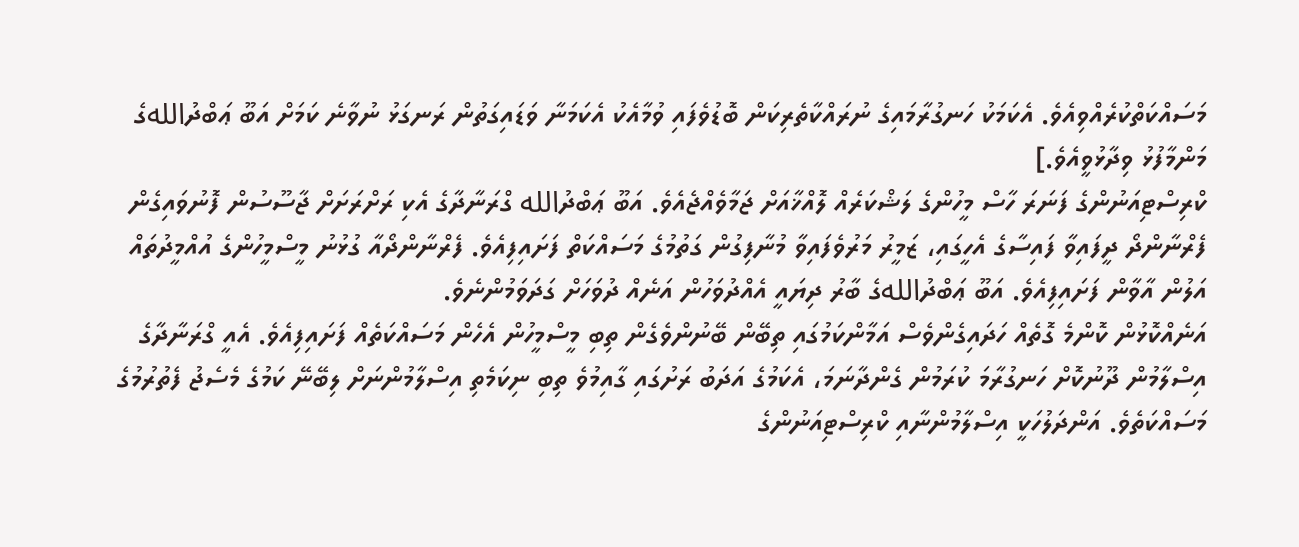މަސައްކަތްކުރެއްވިއެވެ. އެކަމަކު ހަނގުރާމައިގެ ނުރައްކާތެރިކަން ބޮޑުވެފައި ވުމާއެކު އެކަމަނާ ވަޑައިގަތުން ރަނގަޅު ނުވާނެ ކަމަށް އަބޫ ޢަބްދުاللهގެ މަންމާފުޅު ވިދާޅުވީއެވެ.]
ކްރިސްޓިއަނުންގެ ފަނަރަ ހާސް މީހުންގެ ލަޝްކަރެއް ލޮއްޚާއަށް ޖަމާވެއްޖެއެވެ. އަބޫ ޢަބްދުالله ގްރަނާދާގެ އެކި ރަށްރަށަށް ޖާސޫސުން ފޮނުވައިގެން ފެރްނާންދޯ ދީފައިވާ ފައިސާގެ އެހީގައި، ޒަމީރު މަރުވެފައިވާ މުނާފިގުން ގަތުމުގެ މަސައްކަތް ފަށައިފިއެވެ. ފެރްނާންދޯއާ ގުޅުނު މީސްމީހުންގެ އުއްމީދުތައް އަލުން އާވާން ފަށައިފިއެވެ. އަބޫ ޢަބްދުاللهގެ ބާރު ދިޔައީ އެއްދުވަހުން އަނެއް ދުވަހަށް ގަދަވަމުންނެވެ.
އަނެއްކޮޅުން ކޮންމެ ގޮތެއް ހަދައިގެންވެސް އަމާންކަމުގައި ތިބޭން ބޭނުންވެގެން ތިބި މީސްމީހުން އެހެން މަސައްކަތެއް ފަށައިފިއެވެ. އެއީ ގްރަނާދާގެ އިސްލާމުން ދޫނުކޮށް ހަނގުރާމަ ކުރަމުން ގެންދާނަމަ، އެކަމުގެ އަދަބު ރަށުގައި ގާއިމުވެ ތިބި ނިކަމެތި އިސްލާމުންނަށް ލިބޭނޭ ކަމުގެ މެސެޖު ފެތުރުމުގެ މަސައްކަތެވެ. އަންދަލުހަކީ އިސްލާމުންނާއި ކްރިސްޓިއަނުންގެ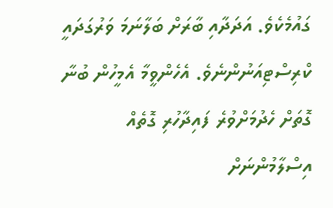ގައުމެކެވެ. އަދަދާއި ބާރަށް ބަލާނަމަ ވަރުގަދައީ ކްރިސްޓިއަނުންނެވެ. އެހެންވީމާ އެމީހުން ބުނާ ގޮތަށް ހެދުމަށްވުރެ ފައިދާހުރި ގޮތެއް އިސްލާމުންނަށް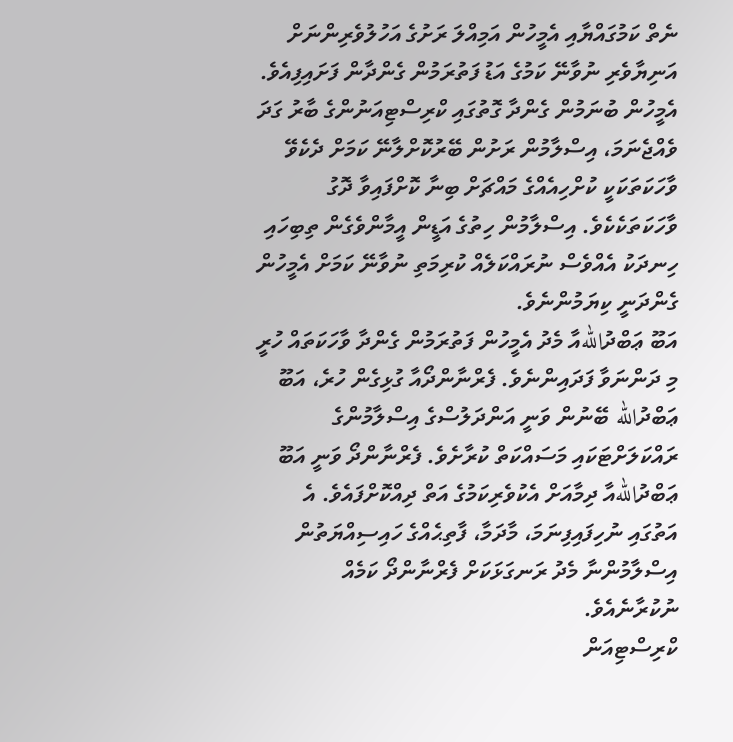ނެތް ކަމުގައްޔާއި އެމީހުން އަމިއްލަ ރަށުގެ އަހުލުވެރިންނަށް އަނިޔާވެރި ނުވާނޭ ކަމުގެ އަޑު ފަތުރަމުން ގެންދާން ފަށައިފިއެވެ. އެމީހުން ބުނަމުން ގެންދާ ގޮތުގައި ކްރިސްޓިއަނުންގެ ބާރު ގަދަ ވެއްޖެނަމަ، އިސްލާމުން ރަށުން ބޭރުކޮށްލާނޭ ކަމަށް ދެކެވޭ ވާހަކަތަކަކީ ކުށްހިއެއްގެ މައްޗަށް ބިނާ ކޮށްފައިވާ ދޮގު ވާހަކަތަކެކެވެ. އިސްލާމުން ހިތުގެ އަޑީން އީމާންވެގެން ތިބިހައި ހިނދަކު އެއްވެސް ނުރައްކަލެއް ކުރިމަތި ނުވާނޭ ކަމަށް އެމީހުން ގެންދަނީ ކިޔަމުންނެވެ.
އަބޫ ޢަބްދުاللهއާ މެދު އެމީހުން ފަތުރަމުން ގެންދާ ވާހަކަތައް ހުރީ މި ދަންނަވާ ފަދައިންނެވެ. ފެރްނާންދޯއާ ގުޅިގެން ހުރެ، އަބޫ ޢަބްދުالله ބޭނުން ވަނީ އަންދަލުސްގެ އިސްލާމުންގެ ރައްކަލަށްޓަކައި މަސައްކަތް ކުރާށެވެ. ފެރްނާންދޯ ވަނީ އަބޫ ޢަބްދުاللهއާ ދިމާއަށް އެކުވެރިކަމުގެ އަތް ދިއްކޮށްފައެވެ. އެ އަތުގައި ނުހިފައިފިނަމަ، މާދަމާ، ފާތިޙެއްގެ ހައިސިއްޔަތުން އިސްލާމުންނާ މެދު ރަނގަޅަކަށް ފެރްނާންދޯ ކަމެއް ނުކުރާނެއެވެ.
ކްރިސްޓިއަން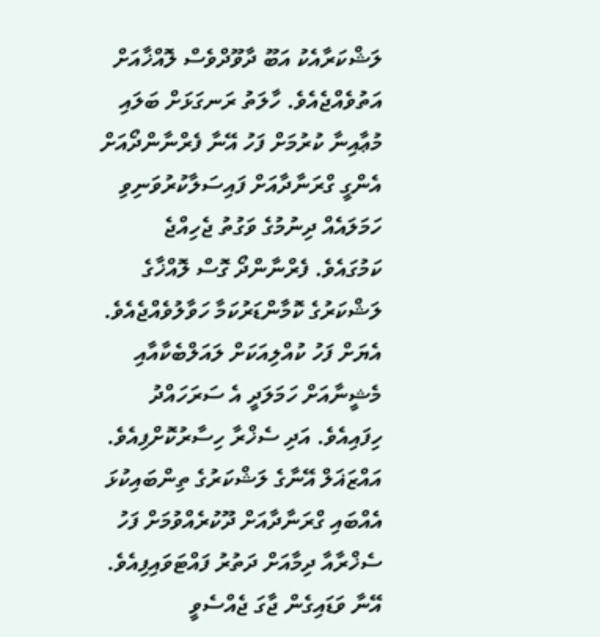ލަޝްކަރާއެކު އަބޫ ދާވޫދްވެސް ލޮއްޚާއަށް އަތުވެއްޖެއެވެ. ހާލަތު ރަނގަޅަށް ބަލައި މުޢާއިނާ ކުރުމަށް ފަހު އޭނާ ފެރްނާންދޯއަށް އެންގީ ގްރަނާދާއަށް ފައިސަލާކުރުވަނިވި ހަމަލައެއް ދިނުމުގެ ވަގުތު ޖެހިއްޖެ ކަމުގައެވެ. ފެރްނާންދޯ ގޮސް ލޮއްޚާގެ ލަޝްކަރުގެ ކޮމާންޑަރުކަމާ ހަވާލުވެއްޖެއެވެ. އެޔަށް ފަހު ކުއްލިއަކަށް ލައަލްބެކާއާއި މެޝީނާއަށް ހަމަލަދީ އެ ސަރަހައްދު ހިފައިއެވެ. އަދި ސެޚްރާ ހިސާރުކޮށްފިއެވެ. އައްޒަޣަލް އޭނާގެ ލަޝްކަރުގެ ތިންބައިކުޅަ އެއްބައި ގްރަނާދާއަށް ދޫކުރެއްވުމަށް ފަހު ސެޚްރާއާ ދިމާއަށް ދަތުރު ފައްޓަވައިފިއެވެ. އޭނާ ވަޑައިގެން ޖާގަ ޖެއްސެވީ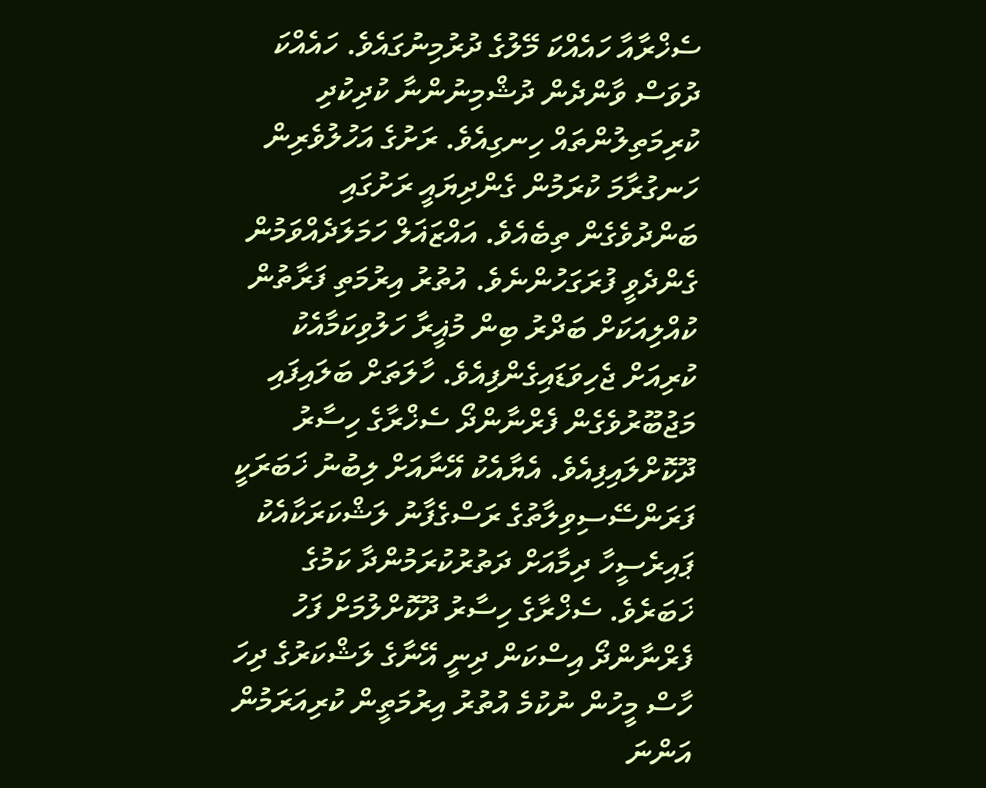ސެޚްރާއާ ހައެއްކަ މޭލުގެ ދުރުމިނުގައެވެ. ހައެއްކަ ދުވަސް ވާންދެން ދުޝްމިނުންނާ ކުދިކުދި ކުރިމަތިލުންތައް ހިނގިއެވެ. ރަށުގެ އަހުލުވެރިން ހަނގުރާމަ ކުރަމުން ގެންދިޔައީ ރަށުގައި ބަންދުވެގެން ތިބެއެވެ. އައްޒަޣަލް ހަމަލަދެއްވަމުން ގެންދެވީ ފުރަގަހުންނެވެ. އުތުރު އިރުމަތި ފަރާތުން ކުއްލިއަކަށް ބަދްރު ބިން މުޣީރާ ހަލުވިކަމާއެކު ކުރިއަށް ޖެހިވަޑައިގެންފިއެވެ. ހާލަތަށް ބަލައިފައި މަޖުބޫރުވެގެން ފެރްނާންދޯ ސެޚްރާގެ ހިސާރު ދޫކޮށްލައިފިއެވެ. އެޔާއެކު އޭނާއަށް ލިބުނު ޚަބަރަކީ ފަރަންސޭސިވިލާތުގެ ރަސްގެފާނު ލަޝްކަރަކާއެކު ޕައިރެސީހާ ދިމާއަށް ދަތުރުކުރަމުންދާ ކަމުގެ ޚަބަރެވެ. ސެޚްރާގެ ހިސާރު ދޫކޮށްލުމަށް ފަހު ފެރްނާންދޯ އިސްކަން ދިނީ އޭނާގެ ލަޝްކަރުގެ ދިހަ ހާސް މީހުން ނުކުމެ އުތުރު އިރުމަތީން ކުރިއަރަމުން އަންނަ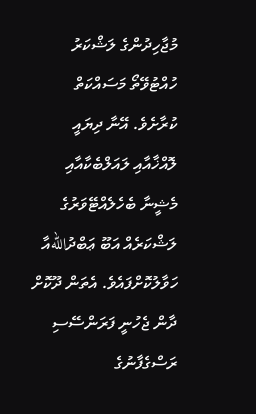މުޖާހިދުންގެ ލަޝްކަރު ހުއްޓުވޭތޯ މަސައްކަތް ކުރާށެވެ. އޭނާ ދިޔައީ ލޮއްޚާއާއި ލައަލްބެކާއާއި މެޝީނާ ބެހެލެއްޓޭވަރުގެ ލަޝްކަރެއް އަބޫ ޢަބްދުاللهއާ ހަވާލުކޮށްފައެވެ. އެތަން ދޫކޮށް ދާން ޖެހުނީ ފަރަންސޭސި ރަސްގެފާނުގެ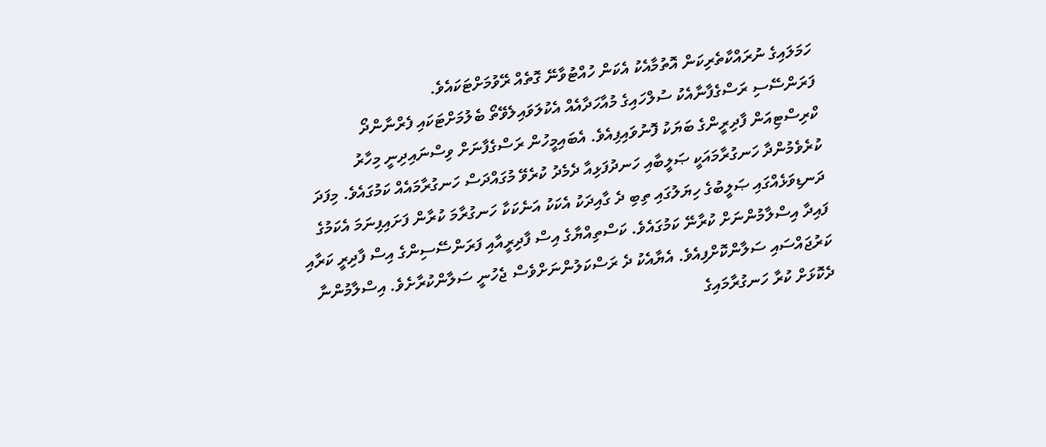ހަމަލައިގެ ނުރައްކާތެރިކަން އޮތުމާއެކު އެކަން ހުއްޓުވާނޭ ގޮތެއް ރޭވުމަށްޓަކައެވެ.
ފަރަންސޭސި ރަސްގެފާނާއެކު ސުލްހައިގެ މުއާހަދާއެއް އެކުލަވައިލެވޭތޯ ބެލުމަށްޓަކައި ފެރްނާންދޯ ކްރިސްޓިއަން ފާދިރީންގެ ބަޔަކު ފޮނުވައިފިއެވެ. އެބައިމީހުން ރަސްގެފާނަށް ވިސްނައިދިނީ މިހާރު ކުރެވެމުންދާ ހަނގުރާމައަކީ ޞަލީބާއި ހަނދުފަޅިއާ ދެމެދު ކުރެވޭ މުގައްދަސް ހަނގުރާމައެއް ކަމުގައެވެ. މިފަދަ ދަނޑިވަޅެއްގައި ޞަލީބުގެ ހިޔަލުގައި ތިބި ދެ ގާއިދަކު އެކަކު އަނެކަކާ ހަނގުރާމަ ކުރާން ފަށައިފިނަމަ އެކަމުގެ ފައިދާ އިސްލާމުންނަށް ކުރާނޭ ކަމުގައެވެ. ކަސްތިއްޔާގެ އިސް ފާދިރީއާއި ފަރަންސޭސިންގެ އިސް ފާދިރީ ކަރާއި ކަރުޖައްސައި ސަލާންކޮށްފިއެވެ. އެޔާއެކު ދެ ރަސްކަލުންނަށްވެސް ޖެހުނީ ސަލާންކުރާށެވެ. އިސްލާމުންނާ ދެކޮޅަށް ކުރާ ހަނގުރާމައިގެ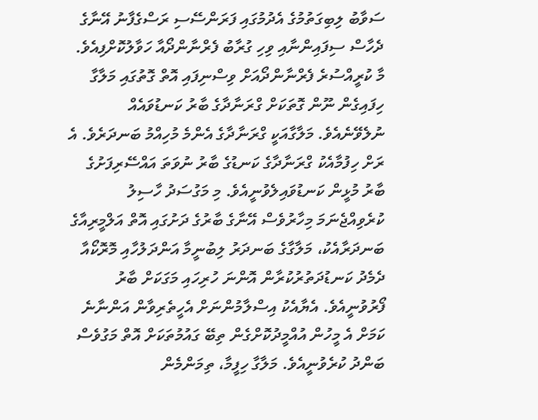ސަވާބު ލިބިގަތުމުގެ އެދުމުގައި ފަރަންސޭސި ރަސްގެފާނު އޭނާގެ ދެހާސް ސިފައިންނާއި ވިހި ގުރާބު ފެރްނާންދޯއާ ހަވާލުކޮށްފިއެވެ.
މާ ކުރީއްސުރެ ފެރްނާންދޯއަށް ވިސްނިފައި އޮތް ގޮތުގައި މަލާގާ ހިފައިގެން ނޫން ގޮތަކަށް ގްރަނާދާގެ ބާރު ކަނޑުވައެއް ނުލެވޭނެއެވެ. މަލާގާއަކީ ގްރަނާދާގެ އެންމެ މުހިއްމު ބަނދަރެވެ. އެ ރަށް ހިފުމާއެކު ގްރަނާދާގެ ކަނޑުގެ ބާރު ނުވަތަ އައްސޭރިފަށުގެ ބާރު މުޅީން ކަނޑުވައިލެވުނީއެވެ. މި މަގުސަދު ހާސިލު ކުރެވިއްޖެނަމަ މިހާރުވެސް އޭނާގެ ބާރުގެ ދަށުގައި އޮތް އަލްމީރިއާގެ ބަނދަރާއެކު، މަލާގާގެ ބަނދަރު ލިބުނީމާ އަންދަލުހާއި މޮރޮކޯއާ ދެމެދު ކަނޑުދަތުރުކުރާން އޮންނަ ހުރިހައި މަގަކަށް ބާރު ފޯރުވުނީއެވެ. އެޔާއެކު އިސްލާމުންނަށް އެހީތެރިވާން އަންނާނެ ކަމަށް އެ މީހުން އުއްމީދުކޮށްގެން ތިބޭ ގައުމުތަކަށް އޮތް މަގުވެސް ބަންދު ކުރެވުނީއެވެ. މަލާގާ ހިފީމާ، ތިމަންމެން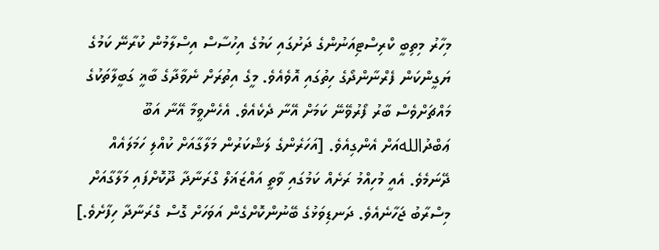މިހާރު މިތިބީ ކްރިސްޓިއަނުންގެ ދަށުގައި ކަމުގެ އިހުސާސް އިސްލާމުން ކުރާނޭ ކަމުގެ ޔަގީންކަން ފެރްނާންދޯގެ ހިތުގައި އޮވެއެވެ. މީގެ އިތުރަށް ނެވާދާގެ ބާޣީ ގަބީލާތަކުގެ މައްޗަށްވެސް ބާރު ފޯރުވޭނޭ ކަމަށް އޭނާ ދެކެއެވެ. އެހެންވީމާ އޭނާ އަބޫ ޢަބްދުاللهއަށް އެންގިއެވެ. [އަހަރެންގެ ލަޝްކަރުން މަލާގާއަށް ކުއްލި ހަމަލައެއް ދޭނަމެވެ. އެއީ މުހިއްމު ރަށެއް ކަމުގައި ވާތީ އައްޒަޣަލް ގްރަނާދާ ދޫކޮށްފައި މަލާގާއަށް މިސްރާބު ޖަހާނެއެވެ. ދަނޑިވަޅުގެ ބޭނުންކޮށްގެން އަވަހަށް ގޮސް ގްރަނާދާ ހިފާށެވެ.]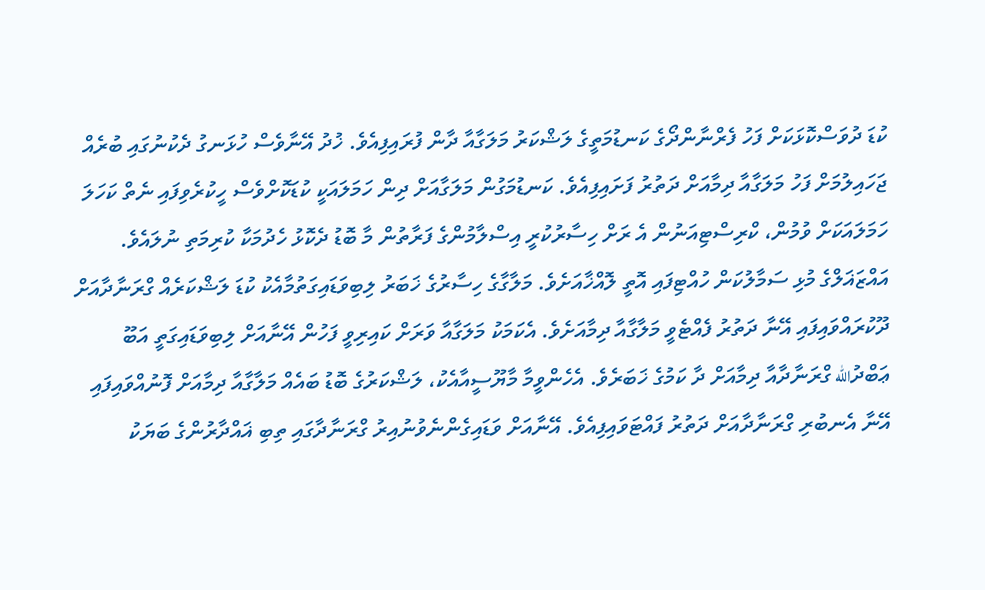ކުޑަ ދުވަސްކޮޅަކަށް ފަހު ފެރްނާންދޯގެ ކަނޑުމަތީގެ ލަޝްކަރު މަލަގާއާ ދާން ފުރައިފިއެވެ. ޚުދު އޭނާވެސް ހުޅަނގު ދެކުނުގައި ބުރެއް ޖަހައިލުމަށް ފަހު މަލަގާއާ ދިމާއަށް ދަތުރު ފަށައިފިއެވެ. ކަނޑުމަގުން މަލަގާއަށް ދިން ހަމަލައަކީ ކުޑަކޮށްވެސް ހީކުރެވިފައި ނެތް ކަހަލަ ހަމަލައަކަށް ވުމުން، ކްރިސްޓިއަނުން އެ ރަށް ހިސާރުކުރީ އިސްލާމުންގެ ފަރާތުން މާ ބޮޑު ދެކޮޅު ހެދުމަކާ ކުރިމަތި ނުލައެވެ.
އައްޒަޣަލްގެ މުޅި ސަމާލުކަން ހުއްޓިފައި އޮތީ ލޮއްޚާއަށެވެ. މަލާގާގެ ހިސާރުގެ ޚަބަރު ލިބިވަޑައިގަތުމާއެކު ކުޑަ ލަޝްކަރެއް ގްރަނާދާއަށް ދޫކުރައްވައިފައި އޭނާ ދަތުރު ފެއްޓެވީ މަލާގާއާ ދިމާއަށެވެ. އެކަމަކު މަލަގާއާ ވަރަށް ކައިރިވީ ފަހުން އޭނާއަށް ލިބިވަޑައިގަތީ އަބޫ ޢަބްދުالله ގްރަނާދާއާ ދިމާއަށް ދާ ކަމުގެ ޚަބަރެވެ. އެހެންވީމާ މާޔޫސީއާއެކު، ލަޝްކަރުގެ ބޮޑު ބައެއް މަލާގާއާ ދިމާއަށް ފޮނުއްވައިފައި އޭނާ އެނބުރި ގްރަނާދާއަށް ދަތުރު ފައްޓަވައިފިއެވެ. އޭނާއަށް ވަޑައިގެންނެވުނުއިރު ގްރަނާދާގައި ތިބި ޣައްދާރުންގެ ބަޔަކު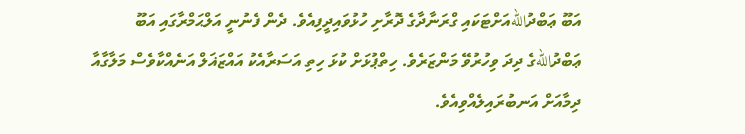އަބޫ ޢަބްދުاللهއަށްޓަކައި ގްރަނާދާގެ ދޮރާށި ހުޅުވައިދީފިއެވެ. ދެން ފެނުނީ އަލްޙަމްރާގައި އަބޫ ޢަބްދުاللهގެ ދިދަ ވިހުރުވޭ މަންޒަރެވެ. ހިތްޕުޅަށް ކުޅަ ހިތި އަސަރާއެކު އައްޒަޣަލް އަނެއްކާވެސް މަލާގާއާ ދިމާއަށް އަނބުރައިލެއްވިއެވެ.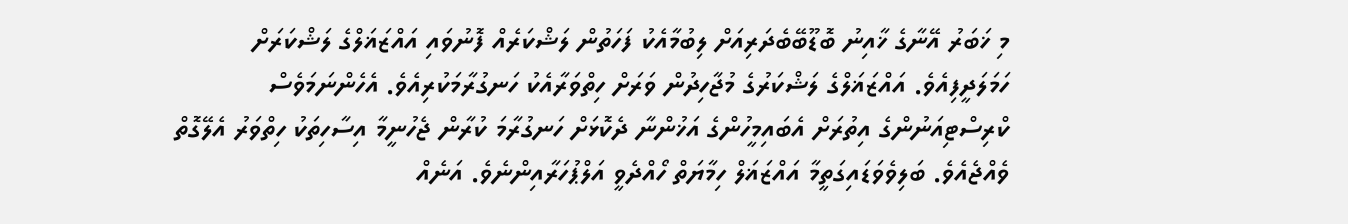މި ޚަބަރު އޭނާގެ ޚާއިނު ބޮޑޫބޭބެދަރިއަށް ލިބުމާއެކު ފަހަތުން ލަޝްކަރެއް ފޮނުވައި އައްޒަޣަލްގެ ލަޝްކަރަށް ހަމަލަދީފިއެވެ. އައްޒަޣަލްގެ ލަޝްކަރުގެ މުޖާހިދުން ވަރަށް ހިތްވަރާއެކު ހަނގުރާމަކުރިއެވެ. އެހެންނަމަވެސް ކްރިސްޓިއަނުންގެ އިތުރަށް އެބައިމީހުންގެ އަޚުންނާ ދެކޮޅަށް ހަނގުރާމަ ކުރާން ޖެހުނީމާ އިސާހިތަކު ހިތްވަރު އެލޭގޮތް ވެއްޖެއެވެ. ބަލިވެވަޑައިގަތީމާ އައްޒަޣަލް ހިމާޔަތް ހޯއްދެވީ އަލްޕުހަރާއިންނެވެ. އަނެއް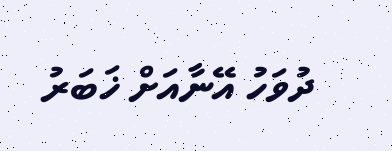ދުވަހު އޭނާއަށް ޚަބަރު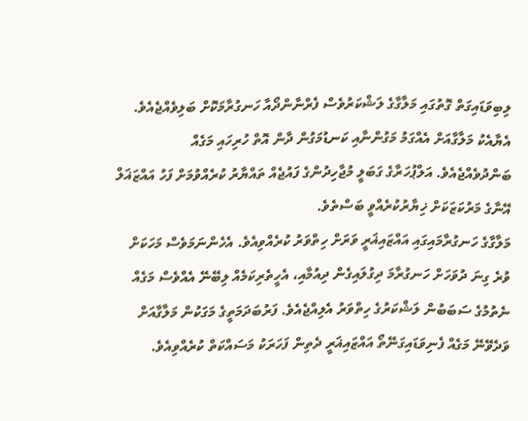ލިބިވަޑައިގަތް ގޮތުގައި މަލާގާގެ ލަޝްކަރުވެސް ފެރްނާންދޯއާ ހަނގުރާމަކޮށް ބަލިވެއްޖެއެވެ. އެޔާއެކު މަލާގާއަށް އެއްގަމު މަގުންނާއި ކަނޑުމަގުން ދާން އޮތް ހުރިހައި މަގެއް ބަންދުވެއްޖެއެވެ. އަލްޕުހަރާގެ ގަބަލީ މުޖާހިދުންގެ ފައުޖެއް ތައްޔާރު ކުރެއްވުމަށް ފަހު އައްޒަޣަލް އޭނާގެ މަރުކަޒަކަށް ޚިޔާރުކުރެއްވީ ބަސްތެވެ.
މަލާގާގެ ހަނގުރާމައިގައި އައްޒައިޣަރީ ވަރަށް ހިތްވަރު ކުރެއްވިއެވެ. އެހެންނަމަވެސް މަހަކަށް ވުރެ ގިނަ ދުވަހަށް ހަނގުރާމަ ދިގުލައިގެން ދިއުމާއި، އެހީތެރިކަމެއް ލިބޭނޭ އެއްވެސް މަގެއް ނެތުމުގެ ސަބަބުން ލަޝްކަރުގެ ހިތްވަރު އެލިއްޖެއެވެ. ފަރުބަދަމަތީގެ މަގަކުން މަލާގާއަށް ވަދެވޭނޭ މަގެއް ފެނިވަޑައިގަނޭތޯ އައްޒައިޣަރީ ދެތިން ފަހަރަކު މަސައްކަތް ކުރެއްވިއެވެ.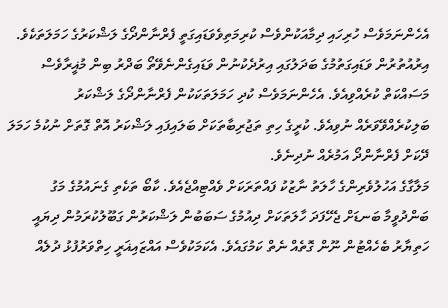އެހެންނަމަވެސް ހުރިހައި ދިމާއަކުންވެސް ކުރިމަތިވެވަޑައިގަތީ ފެރްނާންދޯގެ ލަޝްކަރުގެ ހަމަލަތަކެވެ.
އިރުއުތުރުން ވަޑައިގަތުމުގެ ބަދަލުގައި އިރުދެކުނުން ވަޑައިގެންނެވޭތޯ ބަދްރު ބިން މުޣީރާވެސް މަސައްކަތް ކުރެއްވިއެވެ. އެހެންނަމަވެސް ކުދި ހަމަލަތަކަކުން ފެރްނާންދޯގެ ލަޝްކަރު ބަލިކުރެއްވޭވަރެއް ނުވިއެވެ. ކުރީގެ ހިތި ތަޖުރިބާތަކަށް ބަލައިފައި ލަޝްކަރު އޮތް ގޮތަށް ނުކުމެ ހަމަލަ ދޭކަށް ފެރްނާންދޯ އަމުރެއް ނުދިނެވެ.
މަލާގާގެ އަހުލުވެރިންގެ ހާލަތު ނާޒުކު ފައްތަރަކަށް ވެއްޓިއްޖެއެވެ. ކާބޯ ތަކެތި ގެނައުމުގެ މަގު ބަންދުވީމާ ބަނޑަށް ޖެހޭފަދަ ހާލަތަކަށް ދިއުމުގެ ސަބަބުން ލަޝްކަރުން ގަބޫލުކުރަމުން ދިޔައީ ހަތިޔާރު ބެހެއްޓުން ނޫން ގޮތެއް ނެތް ކަމުގައެވެ. އެކަމަކުވެސް އައްޒައިޣަރީ ހިތްވަރުފުޅު ދުލެއް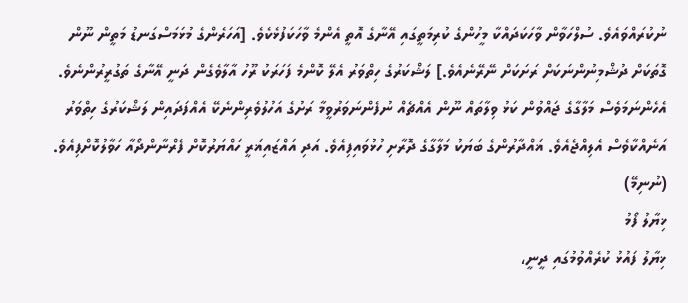ނުކުރައްވައެވެ. ސުލްހަވާން ވާހަކަދައްކާ މީހުންގެ ކުރިމަތީގައި އޭނާގެ އޮތީ އެންމެ ވާހަކަފުޅެކެވެ. [އަހަރެންގެ މުޅަމަސްގަނޑު މަތީން ނޫން ގޮތަކަށް ދުޝްމިނުންނަކަށް ރަށަކަށް ނޭރޭނެއެވެ.] ލަޝްކަރުގެ ހިތްވަރު އެލޭ ކޮންމެ ފަހަރަކު ރޫހު އާލާވެގެން ދަނީ އޭނާގެ ތަގުރީރުންނެވެ. އެހެންނަމަވެސް މަލާގާގެ ޖައްވުން ކަޅު ވިލާތައް ނޫން އެއްޗެއް ނުފެންނަވަރުވީމާ ރަށުގެ އަހުލުވެރިންނެކޭ އެއްފަދައިން ލަޝްކަރުގެ ހިތްވަރު އަނެއްކާވެސް އެލިއްޖެއެވެ. ޣައްދާރުންގެ ބަޔަކު މަލާގާގެ ދޮރާށި ހުޅުވައިފިއެވެ. އަދި އައްޒައިޣަރީ ހައްޔަރުކޮށް ފެރްނާންދޯއާ ހަވާލުކޮށްފިއެވެ.
(ނުނިމޭ)
ޚިޔާލު ފޯމު
ޚިޔާލު ފައުޅު ކުރެއްވުމުގައި ދީނީ،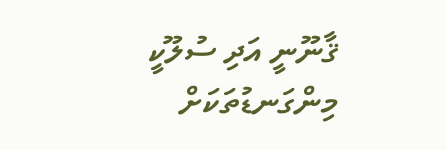ޤާނޫނީ އަދި ސުލޫކީ މިންގަނޑުތަކަށް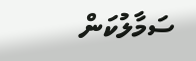ސަމާލުކަން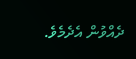ދެއްވުން އެދެމެވެ.